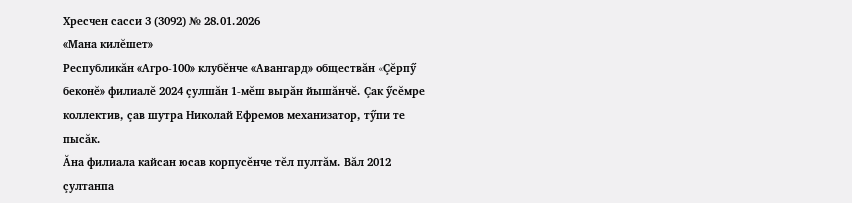Хресчен сасси 3 (3092) № 28.01.2026
«Мана килĕшет»
Республикăн «Агро-100» клубĕнче «Авангард» обществăн «Çĕрпӳ беконĕ» филиалĕ 2024 çулшăн 1-мĕш вырăн йышăнчĕ. Çак ӳсĕмре коллектив, çав шутра Николай Ефремов механизатор, тӳпи те пысăк.
Ăна филиала кайсан юсав корпусĕнче тĕл пултăм. Вăл 2012 çултанпа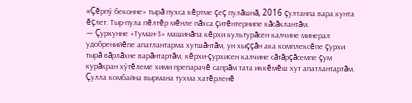«Çĕрпӳ беконне» тырă пухса кĕртме çеç пулăшнă, 2016 çултанпа вара кунта ĕçлет. Тыр-пула пĕлтĕр мĕнле пăхса çитĕнтернипе кăсăклантăм.
— Çуркунне «Туман-3» машинăпа кĕрхи культурăсен калчине минерал удобренийĕпе апатлантарма хутшăнтăм, ун хыççăн ака комплексĕпе çурхи тырă вăрлăхне варăнтартăм, кĕрхи-çурхисен калчине сăтăрçăсемпе çум курăкран хӳтĕлеме хими препарачĕ сапрăм тата иккĕмĕш хут апатлантартăм. Çулла комбайна вырмана тухма хатĕрленĕ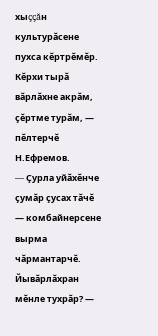хыççăн культурăсене пухса кĕртрĕмĕр. Кĕрхи тырă вăрлăхне акрăм, çĕртме турăм, — пĕлтерчĕ Н.Ефремов.
— Çурла уйăхĕнче çумăр çусах тăчĕ — комбайнерсене вырма чăрмантарчĕ. Йывăрлăхран мĕнле тухрăр? —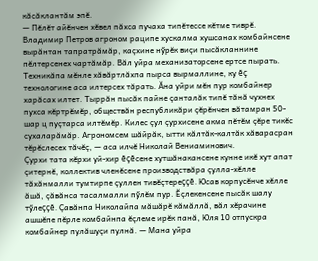кăсăклантăм эпĕ.
— Пĕлĕт айĕнчен хĕвел пăхса пучаха типĕтессе кĕтме тиврĕ. Владимир Петров агроном раципе хускалма хушсанах комбайнсене вырăнтан тапратрăмăр, каçхине нӳрĕк виçи пысăкланнине пĕлтерсенех чартăмăр. Вăл уйра механизаторсене ертсе пырать. Техникăпа мĕнле хăвăртлăхпа пырса вырмаллине, ку ĕç технологине аса илтерсех тăрать. Ăна уйри мĕн пур комбайнер харăсах илтет. Тыррăн пысăк пайне çанталăк типĕ тăнă чухнех пухса кĕртрĕмĕр, обществăн республикăри çĕрĕнчен вăтамран 50-шар ц пуçтарса илтĕмĕр. Килес çул çурхисене акма пĕтĕм çĕре тикĕс сухаларăмăр. Агрономсем шăйрăк, ытти кăлтăк-калтăк хăварасран тĕрĕслесех тăчĕç, — аса илчĕ Николай Вениаминович.
Çурхи тата кĕрхи уй-хир ĕçĕсене хутшăнакансене кунне икĕ хут апат çитернĕ, коллектив членĕсене производствăра çулла-хĕлле тăхăнмалли тумтирпе çуллен тивĕçтереççĕ. Юсав корпусĕнче хĕлле ăшă, çăвăнса тасалмалли пӳлĕм пур. Ĕçлекенсене пысăк шалу тӳлеççĕ. Çавăнпа Николайпа мăшăрĕ кăмăллă, вăл хĕрачине ашшĕпе пĕрле комбайнпа ĕçлеме ирĕк панă, Юля 10 отпускра комбайнер пулăшуçи пулнă. — Мана уйра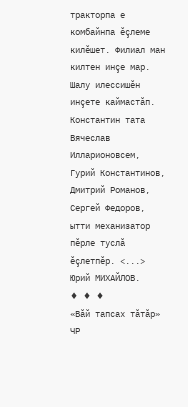тракторпа е комбайнпа ĕçлеме килĕшет. Филиал ман килтен инçе мар. Шалу илессишĕн инçете каймастăп. Константин тата Вячеслав Илларионовсем, Гурий Константинов, Дмитрий Романов, Сергей Федоров, ытти механизатор пĕрле туслă ĕçлетпĕр. <...>
Юрий МИХАЙЛОВ.
♦ ♦ ♦
«Вăй тапсах тăтăр»
ЧР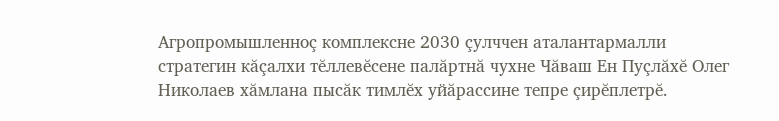Агропромышленноç комплексне 2030 çулччен аталантармалли стратегин кăçалхи тĕллевĕсене палăртнă чухне Чăваш Ен Пуçлăхĕ Олег Николаев хăмлана пысăк тимлĕх уйăрассине тепре çирĕплетрĕ.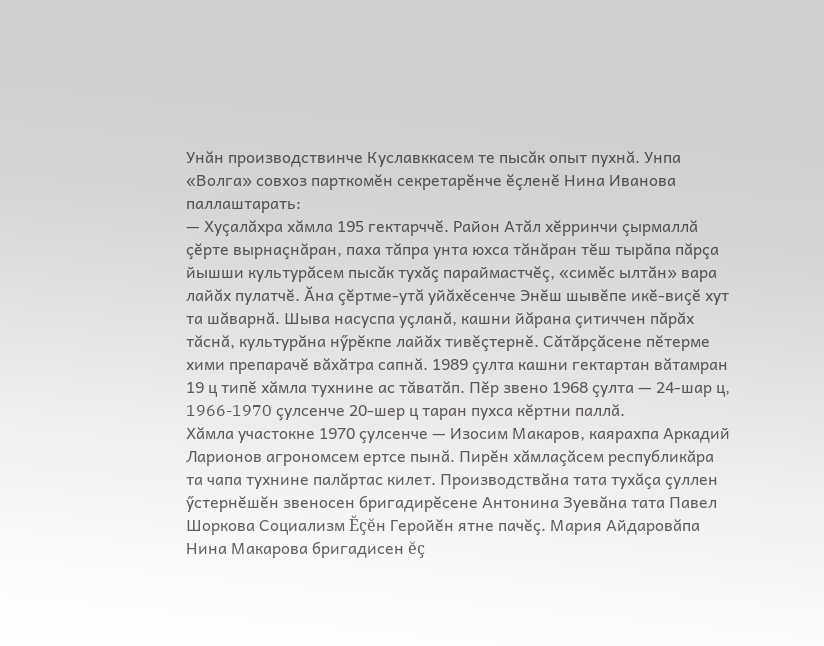Унăн производствинче Куславккасем те пысăк опыт пухнă. Унпа «Волга» совхоз парткомĕн секретарĕнче ĕçленĕ Нина Иванова паллаштарать:
— Хуçалăхра хăмла 195 гектарччĕ. Район Атăл хĕрринчи çырмаллă çĕрте вырнаçнăран, паха тăпра унта юхса тăнăран тĕш тырăпа пăрçа йышши культурăсем пысăк тухăç параймастчĕç, «симĕс ылтăн» вара лайăх пулатчĕ. Ăна çĕртме-утă уйăхĕсенче Энĕш шывĕпе икĕ-виçĕ хут та шăварнă. Шыва насуспа уçланă, кашни йăрана çитиччен пăрăх тăснă, культурăна нӳрĕкпе лайăх тивĕçтернĕ. Сăтăрçăсене пĕтерме хими препарачĕ вăхăтра сапнă. 1989 çулта кашни гектартан вăтамран 19 ц типĕ хăмла тухнине ас тăватăп. Пĕр звено 1968 çулта — 24-шар ц, 1966-1970 çулсенче 20-шер ц таран пухса кĕртни паллă.
Хăмла участокне 1970 çулсенче — Изосим Макаров, каярахпа Аркадий Ларионов агрономсем ертсе пынă. Пирĕн хăмлаçăсем республикăра та чапа тухнине палăртас килет. Производствăна тата тухăçа çуллен ӳстернĕшĕн звеносен бригадирĕсене Антонина Зуевăна тата Павел Шоркова Социализм Ĕçĕн Геройĕн ятне пачĕç. Мария Айдаровăпа Нина Макарова бригадисен ĕç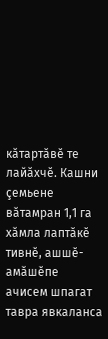кăтартăвĕ те лайăхчĕ. Кашни çемьене вăтамран 1,1 га хăмла лаптăкĕ тивнĕ, ашшĕ-амăшĕпе ачисем шпагат тавра явкаланса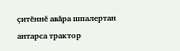çитĕннĕ авăра шпалертан антарса трактор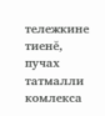тележкине тиенĕ, пучах татмалли комлекса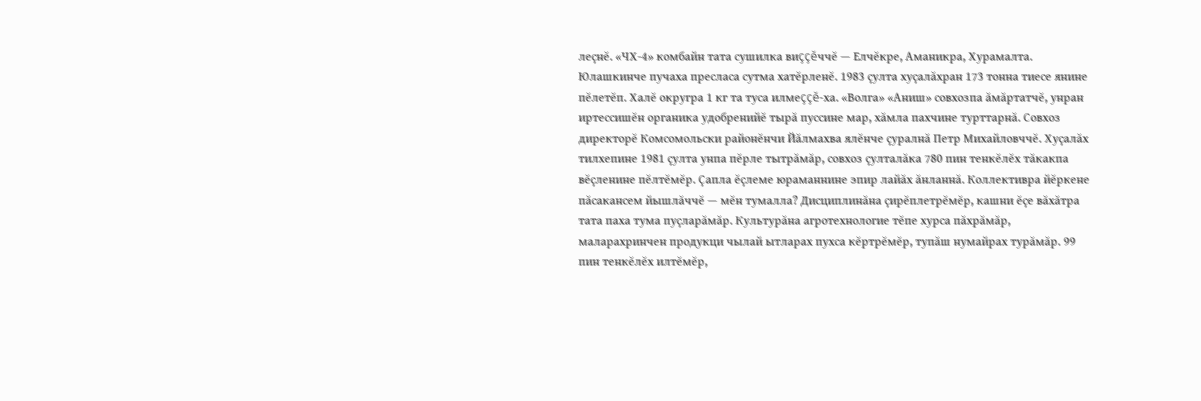леçнĕ. «ЧХ-4» комбайн тата сушилка виççĕччĕ — Елчĕкре, Аманикра, Хурамалта. Юлашкинче пучаха пресласа сутма хатĕрленĕ. 1983 çулта хуçалăхран 173 тонна тиесе янине пĕлетĕп. Халĕ округра 1 кг та туса илмеççĕ-ха. «Волга» «Аниш» совхозпа ăмăртатчĕ, унран иртессишĕн органика удобренийĕ тырă пуссине мар, хăмла пахчине турттарнă. Совхоз директорĕ Комсомольски районĕнчи Йăлмахва ялĕнче çуралнă Петр Михайловччĕ. Хуçалăх тилхепине 1981 çулта унпа пĕрле тытрăмăр, совхоз çулталăка 780 пин тенкĕлĕх тăкакпа вĕçленине пĕлтĕмĕр. Çапла ĕçлеме юраманнине эпир лайăх ăнланнă. Коллективра йĕркене пăсакансем йышлăччĕ — мĕн тумалла? Дисциплинăна çирĕплетрĕмĕр, кашни ĕçе вăхăтра тата паха тума пуçларăмăр. Культурăна агротехнологие тĕпе хурса пăхрăмăр, маларахринчен продукци чылай ытларах пухса кĕртрĕмĕр, тупăш нумайрах турăмăр. 99 пин тенкĕлĕх илтĕмĕр,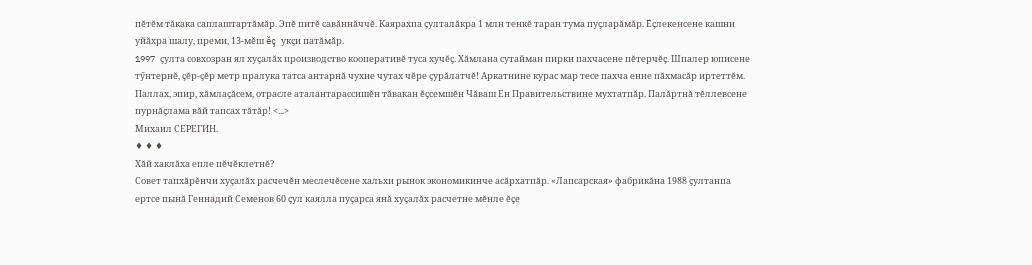пĕтĕм тăкака саплаштартăмăр. Эпĕ питĕ савăннăччĕ. Каярахпа çулталăкра 1 млн тенкĕ таран тума пуçларăмăр. Ĕçлекенсене кашни уйăхра шалу, преми, 13-мĕш ĕç укçи патăмăр.
1997 çулта совхозран ял хуçалăх производство кооперативĕ туса хучĕç. Хăмлана сутайман пирки пахчасене пĕтерчĕç. Шпалер юписене тӳнтернĕ, çĕр-çĕр метр пралука татса антарнă чухне чутах чĕре çурăлатчĕ! Аркатнине курас мар тесе пахча енне пăхмасăр иртеттĕм. Паллах, эпир, хăмлаçăсем, отрасле аталантарассишĕн тăвакан ĕçсемшĕн Чăваш Ен Правительствине мухтатпăр. Палăртнă тĕллевсене пурнăçлама вăй тапсах тăтăр! <...>
Михаил СЕРЕГИН.
♦ ♦ ♦
Хăй хаклăха епле пĕчĕклетнĕ?
Совет тапхăрĕнчи хуçалăх расчечĕн меслечĕсене хальхи рынок экономикинче асăрхатпăр. «Лапсарская» фабрикăна 1988 çултанпа ертсе пынă Геннадий Семенов 60 çул каялла пуçарса янă хуçалăх расчетне мĕнле ĕçе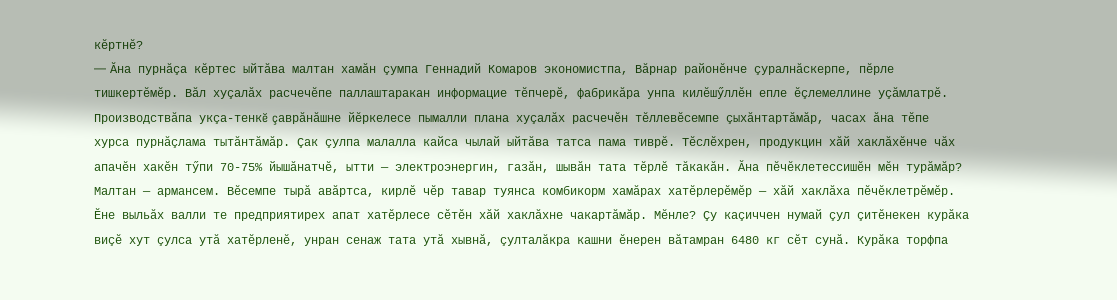кĕртнĕ?
— Ăна пурнăçа кĕртес ыйтăва малтан хамăн çумпа Геннадий Комаров экономистпа, Вăрнар районĕнче çуралнăскерпе, пĕрле тишкертĕмĕр. Вăл хуçалăх расчечĕпе паллаштаракан информацие тĕпчерĕ, фабрикăра унпа килĕшӳллĕн епле ĕçлемеллине уçăмлатрĕ. Производствăпа укçа-тенкĕ çаврăнăшне йĕркелесе пымалли плана хуçалăх расчечĕн тĕллевĕсемпе çыхăнтартăмăр, часах ăна тĕпе хурса пурнăçлама тытăнтăмăр. Çак çулпа малалла кайса чылай ыйтăва татса пама тиврĕ. Тĕслĕхрен, продукцин хăй хаклăхĕнче чăх апачĕн хакĕн тӳпи 70-75% йышăнатчĕ, ытти — электроэнергин, газăн, шывăн тата тĕрлĕ тăкакăн. Ăна пĕчĕклетессишĕн мĕн турăмăр? Малтан — армансем. Вĕсемпе тырă авăртса, кирлĕ чĕр тавар туянса комбикорм хамăрах хатĕрлерĕмĕр — хăй хаклăха пĕчĕклетрĕмĕр. Ĕне выльăх валли те предприятирех апат хатĕрлесе сĕтĕн хăй хаклăхне чакартăмăр. Мĕнле? Çу каçиччен нумай çул çитĕнекен курăка виçĕ хут çулса утă хатĕрленĕ, унран сенаж тата утă хывнă, çулталăкра кашни ĕнерен вăтамран 6480 кг сĕт сунă. Курăка торфпа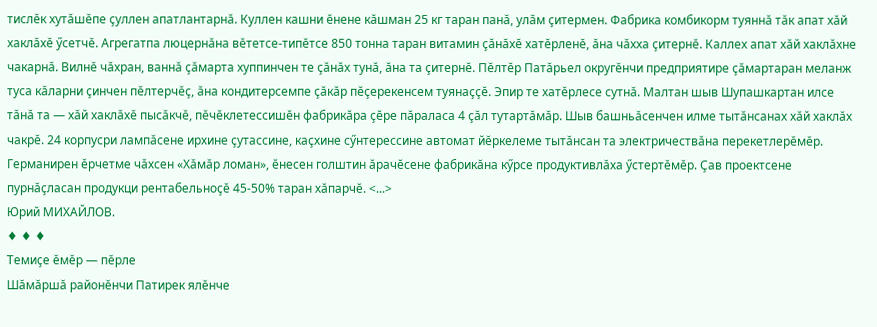тислĕк хутăшĕпе çуллен апатлантарнă. Куллен кашни ĕнене кăшман 25 кг таран панă, улăм çитермен. Фабрика комбикорм туяннă тăк апат хăй хаклăхĕ ӳсетчĕ. Агрегатпа люцернăна вĕтетсе-типĕтсе 850 тонна таран витамин çăнăхĕ хатĕрленĕ, ăна чăхха çитернĕ. Каллех апат хăй хаклăхне чакарнă. Вилнĕ чăхран, ваннă çăмарта хуппинчен те çăнăх тунă, ăна та çитернĕ. Пĕлтĕр Патăрьел округĕнчи предприятире çăмартаран меланж туса кăларни çинчен пĕлтерчĕç, ăна кондитерсемпе çăкăр пĕçерекенсем туянаççĕ. Эпир те хатĕрлесе сутнă. Малтан шыв Шупашкартан илсе тăнă та — хăй хаклăхĕ пысăкчĕ, пĕчĕклетессишĕн фабрикăра çĕре пăраласа 4 çăл тутартăмăр. Шыв башньăсенчен илме тытăнсанах хăй хаклăх чакрĕ. 24 корпусри лампăсене ирхине çутассине, каçхине сӳнтерессине автомат йĕркелеме тытăнсан та электричествăна перекетлерĕмĕр. Германирен ĕрчетме чăхсен «Хăмăр ломан», ĕнесен голштин ăрачĕсене фабрикăна кӳрсе продуктивлăха ӳстертĕмĕр. Çав проектсене пурнăçласан продукци рентабельноçĕ 45-50% таран хăпарчĕ. <...>
Юрий МИХАЙЛОВ.
♦ ♦ ♦
Темиçе ĕмĕр — пĕрле
Шăмăршă районĕнчи Патирек ялĕнче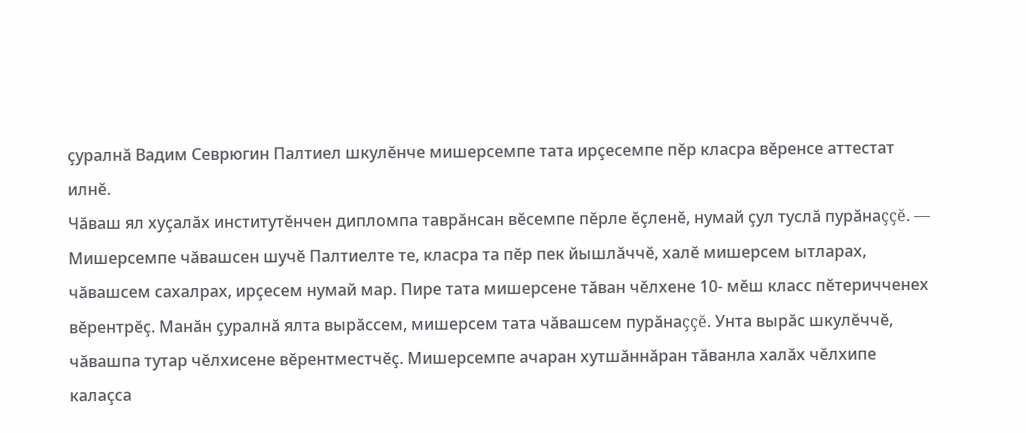çуралнă Вадим Севрюгин Палтиел шкулĕнче мишерсемпе тата ирçесемпе пĕр класра вĕренсе аттестат илнĕ.
Чăваш ял хуçалăх институтĕнчен дипломпа таврăнсан вĕсемпе пĕрле ĕçленĕ, нумай çул туслă пурăнаççĕ. — Мишерсемпе чăвашсен шучĕ Палтиелте те, класра та пĕр пек йышлăччĕ, халĕ мишерсем ытларах, чăвашсем сахалрах, ирçесем нумай мар. Пире тата мишерсене тăван чĕлхене 10- мĕш класс пĕтеричченех вĕрентрĕç. Манăн çуралнă ялта вырăссем, мишерсем тата чăвашсем пурăнаççĕ. Унта вырăс шкулĕччĕ, чăвашпа тутар чĕлхисене вĕрентместчĕç. Мишерсемпе ачаран хутшăннăран тăванла халăх чĕлхипе калаçса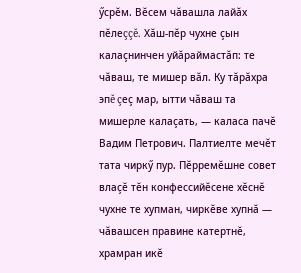ӳсрĕм. Вĕсем чăвашла лайăх пĕлеççĕ. Хăш-пĕр чухне çын калаçнинчен уйăраймастăп: те чăваш, те мишер вăл. Ку тăрăхра эпĕ çеç мар, ытти чăваш та мишерле калаçать, — каласа пачĕ Вадим Петрович. Палтиелте мечĕт тата чиркӳ пур. Пĕрремĕшне совет влаçĕ тĕн конфессийĕсене хĕснĕ чухне те хупман, чиркĕве хупнă — чăвашсен правине катертнĕ, храмран икĕ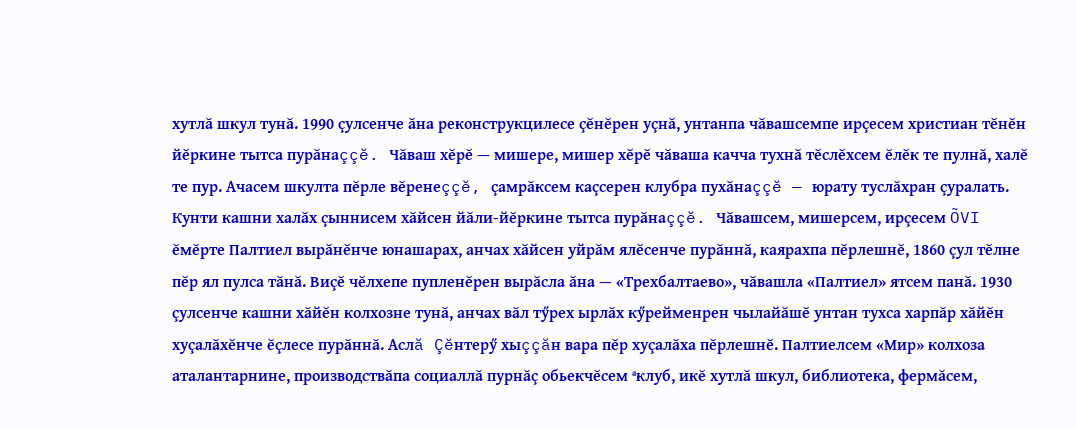хутлă шкул тунă. 1990 çулсенче ăна реконструкцилесе çĕнĕрен уçнă, унтанпа чăвашсемпе ирçесем христиан тĕнĕн йĕркине тытса пурăнаççĕ. Чăваш хĕрĕ — мишере, мишер хĕрĕ чăваша качча тухнă тĕслĕхсем ĕлĕк те пулнă, халĕ те пур. Ачасем шкулта пĕрле вĕренеççĕ, çамрăксем каçсерен клубра пухăнаççĕ — юрату туслăхран çуралать. Кунти кашни халăх çыннисем хăйсен йăли-йĕркине тытса пурăнаççĕ. Чăвашсем, мишерсем, ирçесем ÕVI ĕмĕрте Палтиел вырăнĕнче юнашарах, анчах хăйсен уйрăм ялĕсенче пурăннă, каярахпа пĕрлешнĕ, 1860 çул тĕлне пĕр ял пулса тăнă. Виçĕ чĕлхепе пупленĕрен вырăсла ăна — «Трехбалтаево», чăвашла «Палтиел» ятсем панă. 1930 çулсенче кашни хăйĕн колхозне тунă, анчах вăл тӳрех ырлăх кӳрейменрен чылайăшĕ унтан тухса харпăр хăйĕн хуçалăхĕнче ĕçлесе пурăннă. Аслă Çĕнтерӳ хыççăн вара пĕр хуçалăха пĕрлешнĕ. Палтиелсем «Мир» колхоза аталантарнине, производствăпа социаллă пурнăç обьекчĕсем ªклуб, икĕ хутлă шкул, библиотека, фермăсем,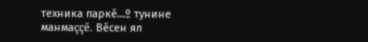техника паркĕ…º тунине манмаççĕ. Вĕсен ял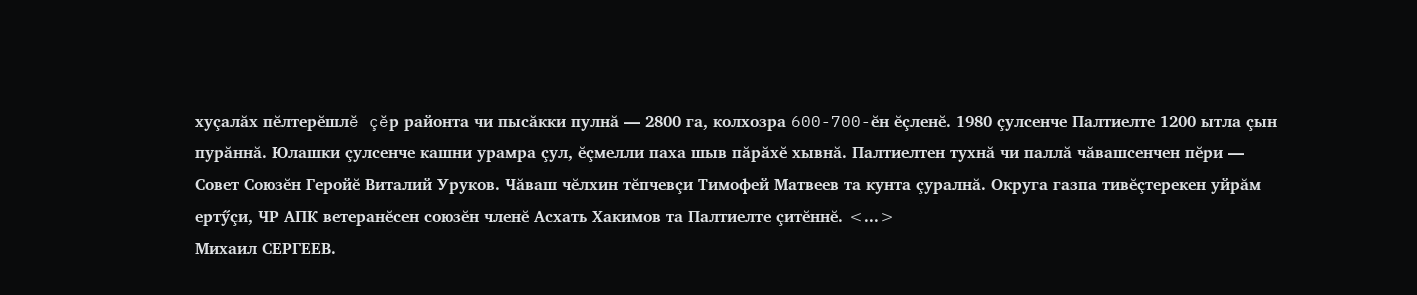хуçалăх пĕлтерĕшлĕ çĕр районта чи пысăкки пулнă — 2800 га, колхозра 600-700-ĕн ĕçленĕ. 1980 çулсенче Палтиелте 1200 ытла çын пурăннă. Юлашки çулсенче кашни урамра çул, ĕçмелли паха шыв пăрăхĕ хывнă. Палтиелтен тухнă чи паллă чăвашсенчен пĕри — Совет Союзĕн Геройĕ Виталий Уруков. Чăваш чĕлхин тĕпчевçи Тимофей Матвеев та кунта çуралнă. Округа газпа тивĕçтерекен уйрăм ертӳçи, ЧР АПК ветеранĕсен союзĕн членĕ Асхать Хакимов та Палтиелте çитĕннĕ. <...>
Михаил СЕРГЕЕВ.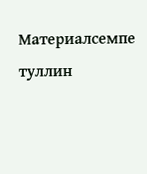Материалсемпе туллин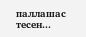паллашас тесен...